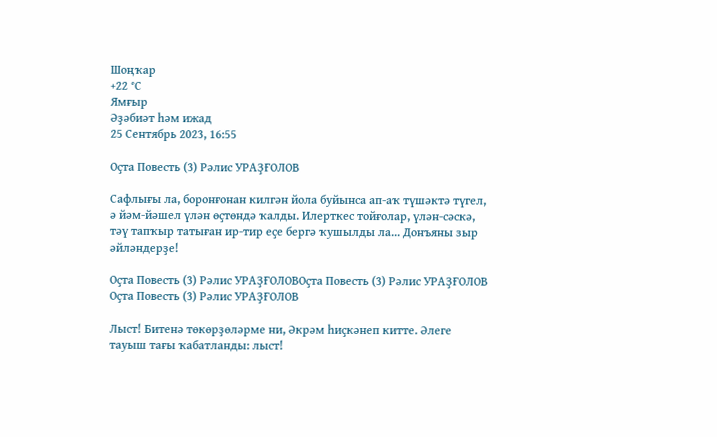Шоңҡар
+22 °С
Ямғыр
Әҙәбиәт һәм ижад
25 Сентябрь 2023, 16:55

Оҫта Повесть (3) Рәлис УРАҘҒОЛОВ

Сафлығы ла, боронғонан килгән йола буйынса ап-аҡ түшәктә түгел, ә йәм-йәшел үлән өҫтөндә ҡалды. Илерткес тойғолар, үлән-сәскә, тәү тапҡыр татыған ир-тир еҫе бергә ҡушылды ла... Донъяны зыр әйләндерҙе!

Оҫта Повесть (3) Рәлис УРАҘҒОЛОВОҫта Повесть (3) Рәлис УРАҘҒОЛОВ
Оҫта Повесть (3) Рәлис УРАҘҒОЛОВ

Лыст! Битенә төкөрҙөләрме ни, Әкрәм hиҫкәнеп китте. Әлеге тауыш тағы ҡабатланды: лыст!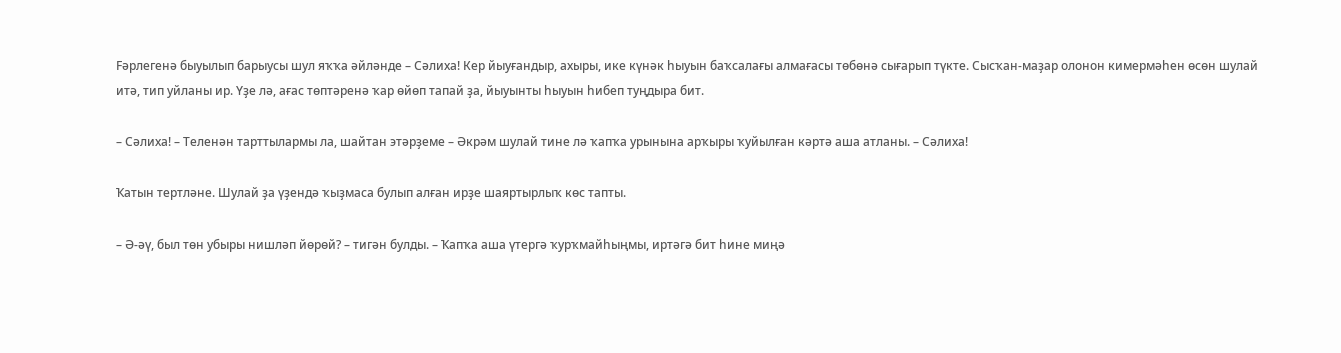Fәрлегенә быуылып барыусы шул яҡҡа әйләнде – Сәлиха! Кер йыуғандыр, ахыры, ике күнәк hыуын баҡсалағы алмағасы төбөнә сығарып түкте. Сысҡан-маҙар олонон кимермәhен өсөн шулай итә, тип уйланы ир. Үҙе лә, ағас төптәренә ҡар өйөп тапай ҙа, йыуынты hыуын hибеп туңдыра бит.

– Сәлиха! – Теленән тарттылармы ла, шайтан этәрҙеме – Әкрәм шулай тине лә ҡапҡа урынына арҡыры ҡуйылған кәртә аша атланы. – Сәлиха!

Ҡатын тертләне. Шулай ҙа үҙендә ҡыҙмаса булып алған ирҙе шаяртырлыҡ көс тапты.

– Ә-әү, был төн убыры нишләп йөрөй? – тигән булды. – Ҡапҡа аша үтергә ҡурҡмайhыңмы, иртәгә бит hине миңә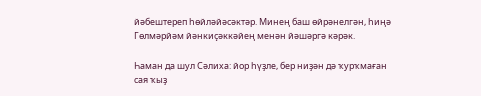йәбештереп hөйләйәсәктәр. Минең баш өйрәнелгән, hиңә Гөлмәрйәм йәнкиҫәккәйең менән йәшәргә кәрәк.

Һаман да шул Сәлиха: йор hүҙле, бер ниҙән дә ҡурҡмаған сая ҡыҙ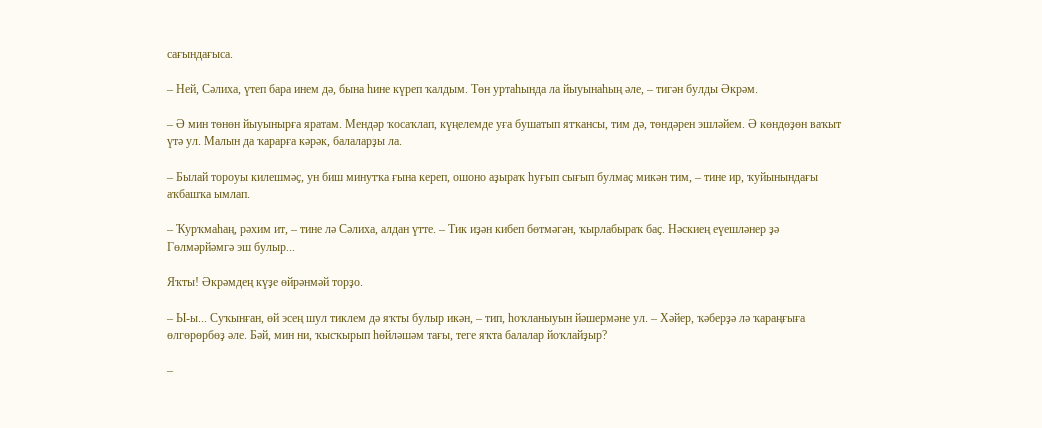сағындағыса.

– Ней, Сәлиха, үтеп бара инем дә, бына hине күреп ҡалдым. Төн уртаhында ла йыуынаhың әле, – тигән булды Әкрәм.

– Ә мин төнөн йыуынырға яратам. Мендәр ҡосаҡлап, күңелемде уға бушатып ятҡансы, тим дә, төндәрен эшләйем. Ә көндөҙөн ваҡыт үтә ул. Малын да ҡарарға кәрәк, балаларҙы ла.

– Былай тороуы килешмәҫ, ун биш минутҡа ғына кереп, ошоно аҙыраҡ hуғып сығып булмаҫ микән тим, – тине ир, ҡуйынындағы аҡбашҡа ымлап.

– Ҡурҡмаhаң, рәхим ит, – тине лә Сәлиха, алдан үтте. – Тик иҙән кибеп бөтмәгән, ҡырлабыраҡ баҫ. Нәскиең еүешләнер ҙә Гөлмәрйәмгә эш булыр...

Яҡты! Әкрәмдең күҙе өйрәнмәй торҙо.

– Ы-ы... Суҡынған, өй эсең шул тиклем дә яҡты булыр икән, – тип, hоҡланыуын йәшермәне ул. – Хәйер, ҡәберҙә лә ҡараңғыға өлгөрөрбөҙ әле. Бәй, мин ни, ҡысҡырып hөйләшәм тағы, теге яҡта балалар йоҡлайҙыр?

–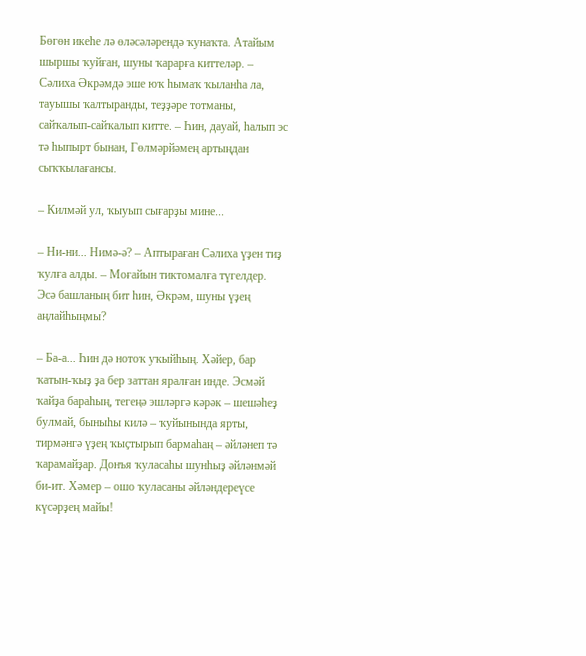Бөгөн икеhе лә өләсәләрендә ҡунаҡта. Атайым шыршы ҡуйған, шуны ҡарарға киттеләр. – Сәлиха Әкрәмдә эше юҡ hымаҡ ҡыланhа ла, тауышы ҡалтыранды, теҙҙәре тотманы, сайҡалып-сайҡалып китте. – Һин, дауай, hалып эс тә hыпырт бынан, Гөлмәрйәмең артыңдан сыҡҡылағансы.

– Килмәй ул, ҡыуып сығарҙы мине...

– Ни-ни... Нимә-ә? – Аптыраған Сәлиха үҙен тиҙ ҡулға алды. – Моғайын тиктомалға түгелдер. Эсә башланың бит hин, Әкрәм, шуны үҙең аңлайhыңмы?

– Ба-а... Һин дә нотоҡ уҡыйhың. Хәйер, бар ҡатын-ҡыҙ ҙа бер заттан яралған инде. Эсмәй ҡайҙа бараhың, тегеңә эшләргә кәрәк – шешәhеҙ булмай, быныhы килә – ҡуйынында ярты, тирмәнгә үҙең ҡыҫтырып бармаhаң – әйләнеп тә ҡарамайҙар. Донъя ҡуласаhы шунhыҙ әйләнмәй би-ит. Хәмер – ошо ҡуласаны әйләндереүсе күсәрҙең майы!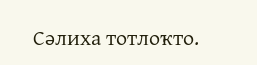Сәлиха тотлоҡто.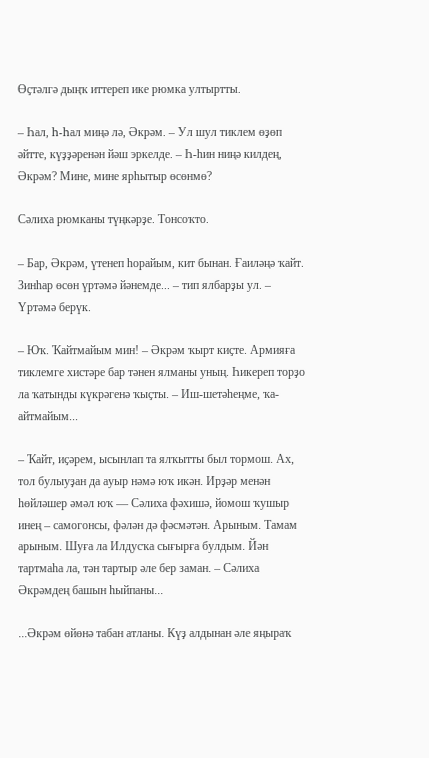Өҫтәлгә дыңҡ иттереп ике рюмка ултыртты.

– Һал, h-hал миңә лә, Әкрәм. – Ул шул тиклем өҙөп әйтте, күҙҙәренән йәш эркелде. – Һ-hин ниңә килдең, Әкрәм? Мине, мине ярhытыр өсөнмө?

Сәлиха рюмканы түңкәрҙе. Тонсоҡто.

– Бар, Әкрәм, үтенеп hорайым, кит бынан. Ғаиләңә ҡайт. Зинhар өсөн үртәмә йәнемде... – тип ялбарҙы ул. – Үртәмә берүк.

– Юҡ. Ҡайтмайым мин! – Әкрәм ҡырт киҫте. Армияға тиклемге хистәре бар тәнен ялманы уның. Һикереп торҙо ла ҡатынды күкрәгенә ҡыҫты. – Иш-шетәhеңме, ҡа-айтмайым...

– Ҡайт, иҫәрем, ысынлап та ялҡытты был тормош. Ах, тол булыуҙан да ауыр нәмә юҡ икән. Ирҙәр менән һөйләшер әмәл юҡ — Сәлиха фәхишә, йомош ҡушыр инең – самогонсы, фәлән дә фәсмәтән. Арыным. Тамам арыным. Шуға ла Илдусҡа сығырға булдым. Йән тартмаһа ла, тән тартыр әле бер заман. – Сәлиха Әкрәмдең башын hыйпаны...

...Әкрәм өйөнә табан атланы. Күҙ алдынан әле яңыраҡ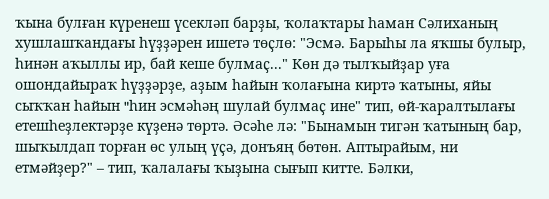ҡына булған күренеш үсекләп барҙы, ҡолаҡтары hаман Сәлиханың хушлашҡандағы hүҙҙәрен ишетә төҫлө: "Эсмә. Барыhы ла яҡшы булыр, hинән аҡыллы ир, бай кеше булмаҫ..." Көн дә тылҡыйҙар уға ошондайыраҡ hүҙҙәрҙе, аҙым hайын ҡолағына киртә ҡатыны, яйы сыҡҡан hайын "hин эсмәhәң шулай булмаҫ ине" тип, өй-ҡаралтылағы етешhеҙлектәрҙе күҙенә төртә. Әсәhе лә: "Бынамын тигән ҡатының бар, шыҡылдап торған өс улың үҫә, донъяң бөтөн. Аптырайым, ни етмәйҙер?" – тип, ҡалалағы ҡыҙына сығып китте. Бәлки,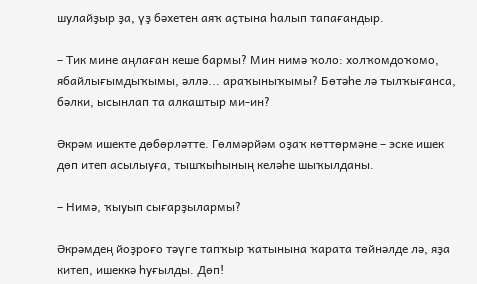шулайҙыр ҙа, үҙ бәхетен аяҡ аҫтына hалып тапағандыр.

– Тик мине аңлаған кеше бармы? Мин нимә ҡоло: холҡомдоҡомо, ябайлығымдыҡымы, әллә... араҡыныҡымы? Бөтәhе лә тылҡығанса, бәлки, ысынлап та алкаштыр ми-ин?

Әкрәм ишекте дөбөрләтте. Гөлмәрйәм оҙаҡ көттөрмәне – эске ишек дөп итеп асылыуға, тышҡыhының келәhе шыҡылданы.

– Нимә, ҡыуып сығарҙылармы?

Әкрәмдең йоҙроғо тәүге тапҡыр ҡатынына ҡарата төйнәлде лә, яҙа китеп, ишеккә hуғылды. Дөп!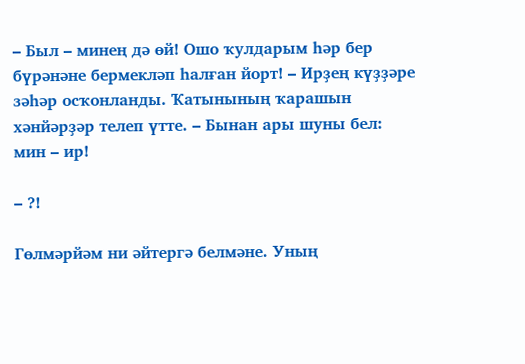– Был – минең дә өй! Ошо ҡулдарым hәр бер бүрәнәне бермекләп hалған йорт! – Ирҙең күҙҙәре зәhәр осҡонланды. Ҡатынының ҡарашын хәнйәрҙәр телеп үтте. – Бынан ары шуны бел: мин – ир!

– ?!

Гөлмәрйәм ни әйтергә белмәне. Уның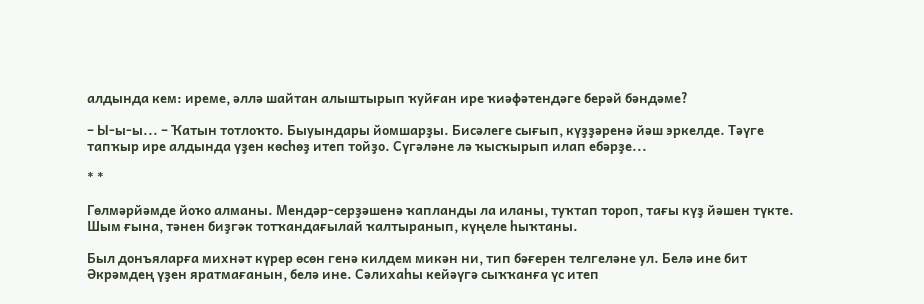алдында кем: иреме, әллә шайтан алыштырып ҡуйған ире ҡиәфәтендәге берәй бәндәме?

– Ы-ы-ы... – Ҡатын тотлоҡто. Быуындары йомшарҙы. Бисәлеге сығып, күҙҙәренә йәш эркелде. Тәүге тапҡыр ире алдында үҙен көсhөҙ итеп тойҙо. Сүгәләне лә ҡысҡырып илап ебәрҙе...

* *

Гөлмәрйәмде йоҡо алманы. Мендәр-серҙәшенә ҡапланды ла иланы, туҡтап тороп, тағы күҙ йәшен түкте. Шым ғына, тәнен биҙгәк тотҡандағылай ҡалтыранып, күңеле hыҡтаны.

Был донъяларға михнәт күрер өсөн генә килдем микән ни, тип бәғерен телгеләне ул. Белә ине бит Әкрәмдең үҙен яратмағанын, белә ине. Сәлихаhы кейәүгә сыҡҡанға үс итеп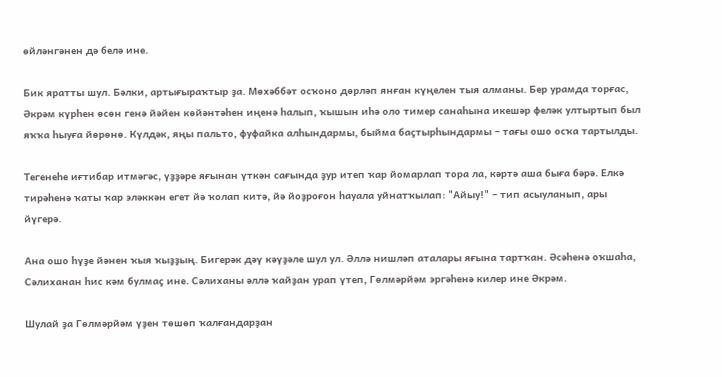өйләнгәнен дә белә ине.

Бик яратты шул. Бәлки, артығыраҡтыр ҙа. Мөхәббәт осҡоно дөрләп янған күңелен тыя алманы. Бер урамда торғас, Әкрәм күрhен өсөн генә йәйен көйәнтәhен иңенә hалып, ҡышын иhә оло тимер санаhына икешәр феләк ултыртып был яҡҡа hыуға йөрөнө. Күлдәк, яңы пальто, фуфайка алhындармы, быйма баҫтырhындармы – тағы ошо осҡа тартылды.

Тегенеhе иғтибар итмәгәс, үҙҙәре яғынан үткән сағында ҙур итеп ҡар йомарлап тора ла, кәртә аша быға бәрә. Елкә тирәhенә ҡаты ҡар эләккән егет йә ҡолап китә, йә йоҙроғон hауала уйнатҡылап: "Айыу!" – тип асыуланып, ары йүгерә.

Ана ошо hүҙе йәнен ҡыя ҡыҙҙың. Бигерәк дәү кәүҙәле шул ул. Әллә нишләп аталары яғына тартҡан. Әсәhенә оҡшаhа, Сәлиханан hис кәм булмаҫ ине. Сәлиханы әллә ҡайҙан урап үтеп, Гөлмәрйәм эргәhенә килер ине Әкрәм.

Шулай ҙа Гөлмәрйәм үҙен төшөп ҡалғандарҙан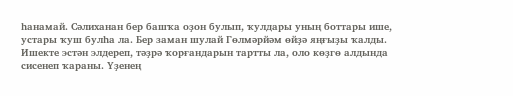hанамай. Сәлиханан бер башҡа оҙон булып, ҡулдары уның боттары ише, устары ҡуш булhа ла. Бер заман шулай Гөлмәрйәм өйҙә яңғыҙы ҡалды. Ишекте эстән элдереп, тәҙрә ҡорғандарын тартты ла, оло көҙгө алдында сисенеп ҡараны. Үҙенең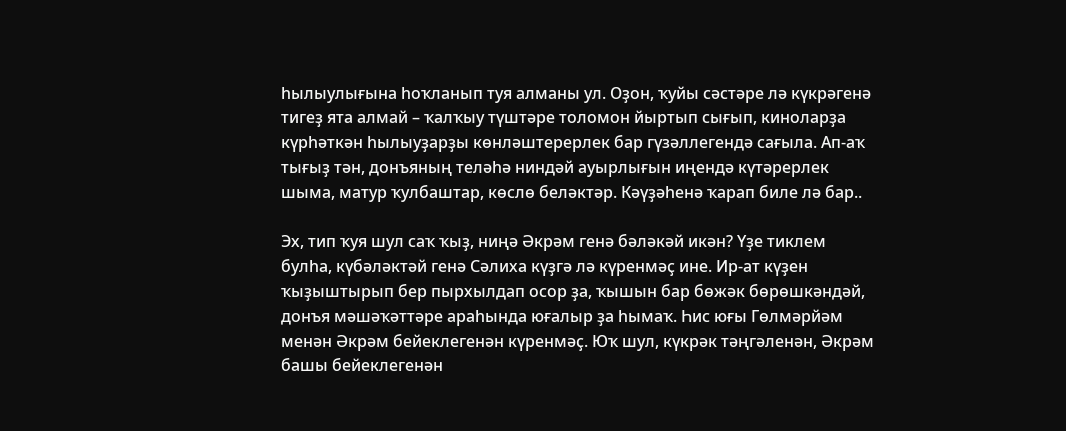hылыулығына hоҡланып туя алманы ул. Оҙон, ҡуйы сәстәре лә күкрәгенә тигеҙ ята алмай – ҡалҡыу түштәре толомон йыртып сығып, киноларҙа күрhәткән hылыуҙарҙы көнләштерерлек бар гүзәллегендә сағыла. Ап-аҡ тығыҙ тән, донъяның теләhә ниндәй ауырлығын иңендә күтәрерлек шыма, матур ҡулбаштар, көслө беләктәр. Кәүҙәhенә ҡарап биле лә бар..

Эх, тип ҡуя шул саҡ ҡыҙ, ниңә Әкрәм генә бәләкәй икән? Үҙе тиклем булhа, күбәләктәй генә Сәлиха күҙгә лә күренмәҫ ине. Ир-ат күҙен ҡыҙыштырып бер пырхылдап осор ҙа, ҡышын бар бөжәк бөрөшкәндәй, донъя мәшәҡәттәре араhында юғалыр ҙа hымаҡ. Һис юғы Гөлмәрйәм менән Әкрәм бейеклегенән күренмәҫ. Юҡ шул, күкрәк тәңгәленән, Әкрәм башы бейеклегенән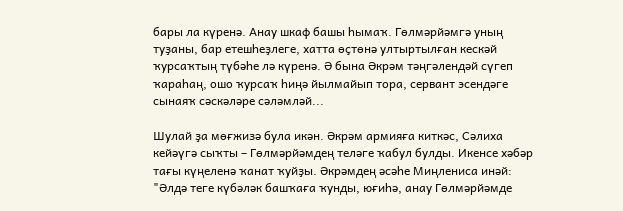бары ла күренә. Анау шкаф башы hымаҡ. Гөлмәрйәмгә уның туҙаны, бар етешhеҙлеге, хатта өҫтөнә ултыртылған кескәй ҡурсаҡтың түбәhе лә күренә. Ә бына Әкрәм тәңгәлендәй сүгеп ҡараhаң, ошо ҡурсаҡ hиңә йылмайып тора, сервант эсендәге сынаяҡ сәскәләре сәләмләй...

Шулай ҙа мөғжизә була икән. Әкрәм армияға киткәс, Сәлиха кейәүгә сыҡты – Гөлмәрйәмдең теләге ҡабул булды. Икенсе хәбәр тағы күңеленә ҡанат ҡуйҙы. Әкрәмдең әсәhе Миңлениса инәй: "Әлдә теге күбәләк башҡаға ҡунды, юғиhә, анау Гөлмәрйәмде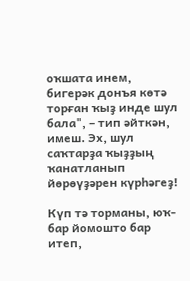оҡшата инем, бигерәк донъя көтә торған ҡыҙ инде шул бала", – тип әйткән, имеш. Эх, шул саҡтарҙа ҡыҙҙың ҡанатланып йөрөүҙәрен күрhәгеҙ!

Күп тә торманы, юҡ-бар йомошто бар итеп,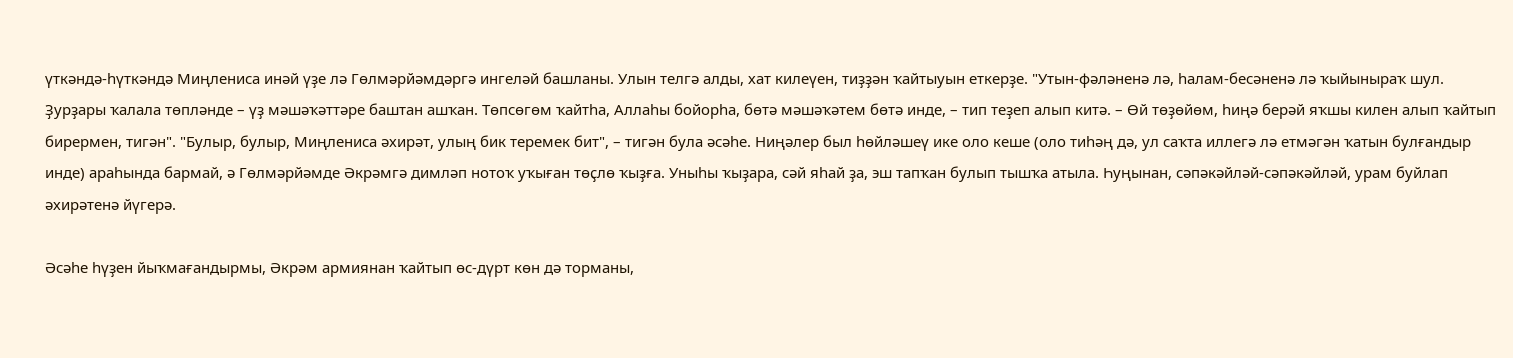үткәндә-hүткәндә Миңлениса инәй үҙе лә Гөлмәрйәмдәргә ингеләй башланы. Улын телгә алды, хат килеүен, тиҙҙән ҡайтыуын еткерҙе. "Утын-фәләненә лә, hалам-бесәненә лә ҡыйыныраҡ шул. Ҙурҙары ҡалала төпләнде – үҙ мәшәҡәттәре баштан ашҡан. Төпсөгөм ҡайтhа, Аллаhы бойорhа, бөтә мәшәҡәтем бөтә инде, – тип теҙеп алып китә. – Өй төҙөйөм, hиңә берәй яҡшы килен алып ҡайтып бирермен, тигән". "Булыр, булыр, Миңлениса әхирәт, улың бик теремек бит", – тигән була әсәhе. Ниңәлер был hөйләшеү ике оло кеше (оло тиhәң дә, ул саҡта иллегә лә етмәгән ҡатын булғандыр инде) араhында бармай, ә Гөлмәрйәмде Әкрәмгә димләп нотоҡ уҡыған төҫлө ҡыҙға. Уныhы ҡыҙара, сәй яhай ҙа, эш тапҡан булып тышҡа атыла. Һуңынан, сәпәкәйләй-сәпәкәйләй, урам буйлап әхирәтенә йүгерә.

Әсәhе hүҙен йыҡмағандырмы, Әкрәм армиянан ҡайтып өс-дүрт көн дә торманы,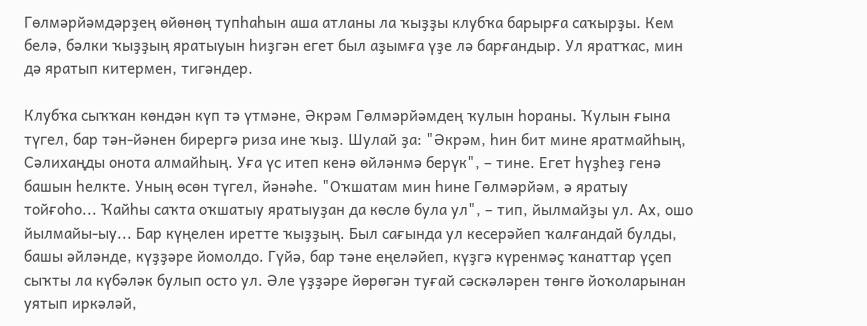Гөлмәрйәмдәрҙең өйөнөң тупhаhын аша атланы ла ҡыҙҙы клубҡа барырға саҡырҙы. Кем белә, бәлки ҡыҙҙың яратыуын hиҙгән егет был аҙымға үҙе лә барғандыр. Ул яратҡас, мин дә яратып китермен, тигәндер.

Клубҡа сыҡҡан көндән күп тә үтмәне, Әкрәм Гөлмәрйәмдең ҡулын hораны. Ҡулын ғына түгел, бар тән-йәнен бирергә риза ине ҡыҙ. Шулай ҙа: "Әкрәм, hин бит мине яратмайhың, Сәлихаңды онота алмайhың. Уға үс итеп кенә өйләнмә берүк", – тине. Егет hүҙhеҙ генә башын hелкте. Уның өсөн түгел, йәнәhе. "Оҡшатам мин hине Гөлмәрйәм, ә яратыу тойғоhо... Ҡайhы саҡта оҡшатыу яратыуҙан да көслө була ул", – тип, йылмайҙы ул. Ах, ошо йылмайы-ыу... Бар күңелен иретте ҡыҙҙың. Был сағында ул кесерәйеп ҡалғандай булды, башы әйләнде, күҙҙәре йомолдо. Гүйә, бар тәне еңеләйеп, күҙгә күренмәҫ ҡанаттар үҫеп сыҡты ла күбәләк булып осто ул. Әле үҙҙәре йөрөгән туғай сәскәләрен төнгө йоҡоларынан уятып иркәләй,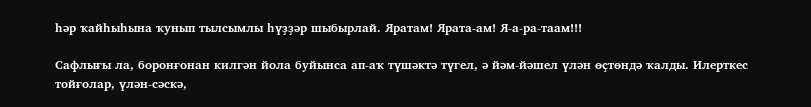hәр ҡайhыhына ҡунып тылсымлы hүҙҙәр шыбырлай. Яратам! Ярата-ам! Я-а-ра-таам!!!

Сафлығы ла, боронғонан килгән йола буйынса ап-аҡ түшәктә түгел, ә йәм-йәшел үлән өҫтөндә ҡалды. Илерткес тойғолар, үлән-сәскә,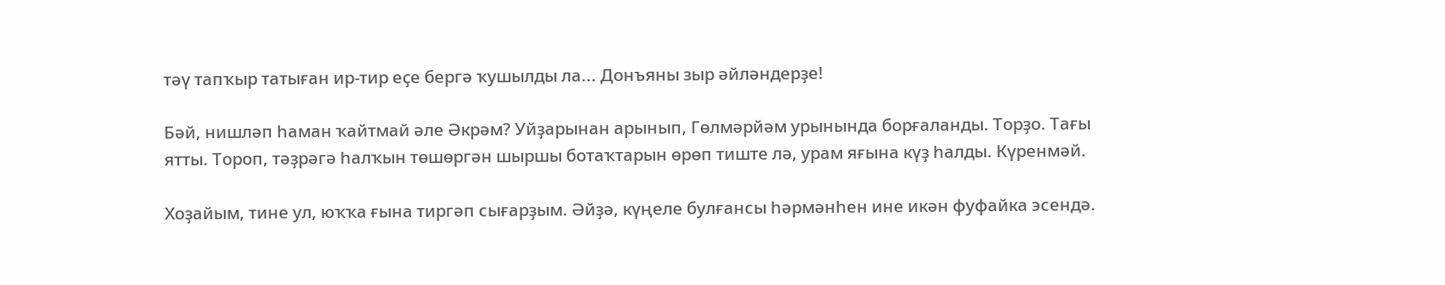тәү тапҡыр татыған ир-тир еҫе бергә ҡушылды ла... Донъяны зыр әйләндерҙе!

Бәй, нишләп hаман ҡайтмай әле Әкрәм? Уйҙарынан арынып, Гөлмәрйәм урынында борғаланды. Торҙо. Тағы ятты. Тороп, тәҙрәгә hалҡын төшөргән шыршы ботаҡтарын өрөп тиште лә, урам яғына күҙ hалды. Күренмәй.

Хоҙайым, тине ул, юҡҡа ғына тиргәп сығарҙым. Әйҙә, күңеле булғансы hәрмәнhен ине икән фуфайка эсендә.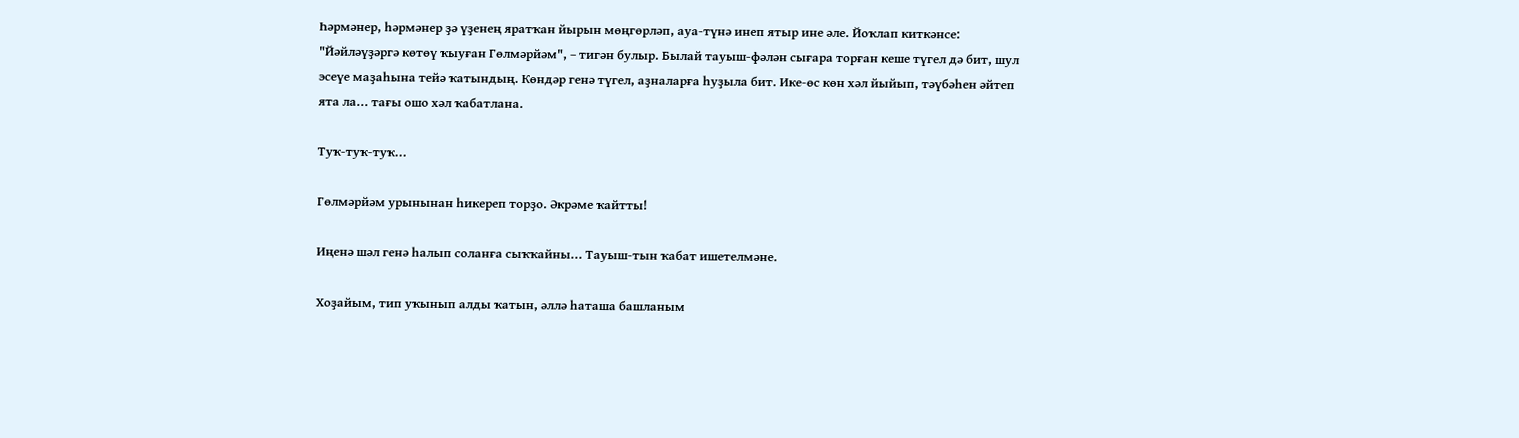Һәрмәнер, hәрмәнер ҙә үҙенең яратҡан йырын мөңгөрләп, ауа-түнә инеп ятыр ине әле. Йоҡлап киткәнсе: "Йәйләүҙәргә көтөү ҡыуған Гөлмәрйәм", – тигән булыр. Былай тауыш-фәлән сығара торған кеше түгел дә бит, шул эсеүе маҙаhына тейә ҡатындың. Көндәр генә түгел, аҙналарға hуҙыла бит. Ике-өс көн хәл йыйып, тәүбәhен әйтеп ята ла... тағы ошо хәл ҡабатлана.

Туҡ-туҡ-туҡ...

Гөлмәрйәм урынынан hикереп торҙо. Әкрәме ҡайтты!

Иңенә шәл генә hалып соланға сыҡҡайны... Тауыш-тын ҡабат ишетелмәне.

Хоҙайым, тип уҡынып алды ҡатын, әллә hаташа башланым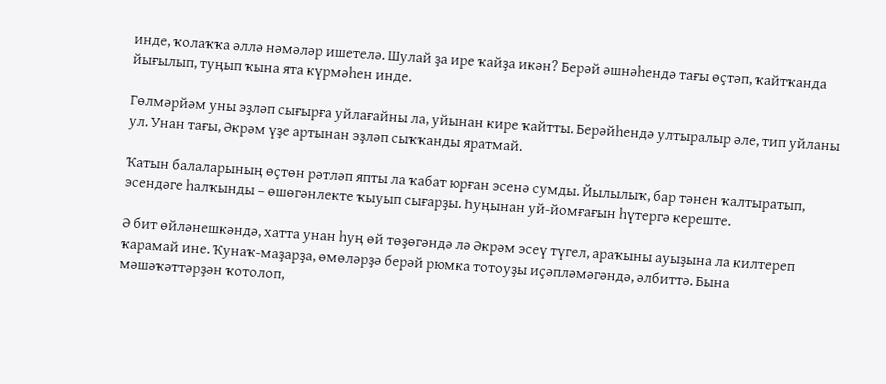инде, ҡолаҡҡа әллә нәмәләр ишетелә. Шулай ҙа ире ҡайҙа икән? Берәй әшнәhендә тағы өҫтәп, ҡайтҡанда йығылып, туңып ҡына ята күрмәhен инде.

Гөлмәрйәм уны эҙләп сығырға уйлағайны ла, уйынан кире ҡайтты. Берәйhендә ултыралыр әле, тип уйланы ул. Унан тағы, Әкрәм үҙе артынан эҙләп сыҡҡанды яратмай.

Ҡатын балаларының өҫтөн рәтләп япты ла ҡабат юрған эсенә сумды. Йылылыҡ, бар тәнен ҡалтыратып, эсендәге hалҡынды – өшөгәнлекте ҡыуып сығарҙы. Һуңынан уй-йомғағын hүтергә кереште.

Ә бит өйләнешкәндә, хатта унан hуң өй төҙөгәндә лә Әкрәм эсеү түгел, араҡыны ауыҙына ла килтереп ҡарамай ине. Ҡунаҡ-маҙарҙа, өмөләрҙә берәй рюмка тотоуҙы иҫәпләмәгәндә, әлбиттә. Бына мәшәҡәттәрҙән ҡотолоп,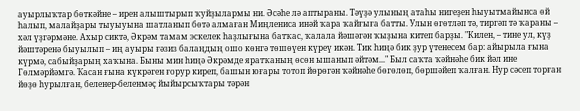ауырлыҡтар бөткәйне – ирен алыштырып ҡуйҙылармы ни. Әсәhе лә аптыраны. Тәүҙә улының атаhы нигеҙен hыуытмайынса өй hалып, малайҙары тыуыуына шатланып бөтә алмаған Миңлениса инәй ҡара ҡайғыға батты. Улын өгөтләп тә, тиргәп тә ҡараны – хәл үҙгәрмәне. Ахыр сиктә, Әкрәм тамам эскелек hаҙлығына батҡас, ҡалала йәшәгән ҡыҙына китеп барҙы. "Килен, – тине ул, күҙ йәштәренә быуылып – иң ауыры ғәзиз балаңдың ошо көнгә төшөүен күреү икән. Тик hиңә бик ҙур үтенесем бар: айырыла ғына күрмә, сабыйҙарың хаҡына. Быны мин hиңә Әкрәмде яратҡаның өсөн ышанып әйтәм..." Был саҡта ҡәйнәhе бик йәл ине Гөлмәрйәмгә. Ҡасан ғына күкрәген ғорур киреп, башын юғары тотоп йөрөгән ҡәйнәhе бөгөлөп, бөршәйеп ҡалған. Нур сәсеп торған йөҙө hурылған, беленер-беленмәҫ йыйырсыҡтары тәрән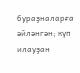бураҙналарға әйләнгән; күп илауҙан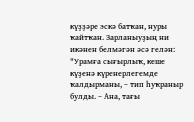күҙҙәре эскә батҡан, нуры ҡайтҡан. Зарланыуҙың ни икәнен белмәгән әсә гелән: "Урамға сығырлыҡ, кеше күҙенә күренерлегемде ҡалдырманы, – тип hуҡраныр булды. – Ана, тағы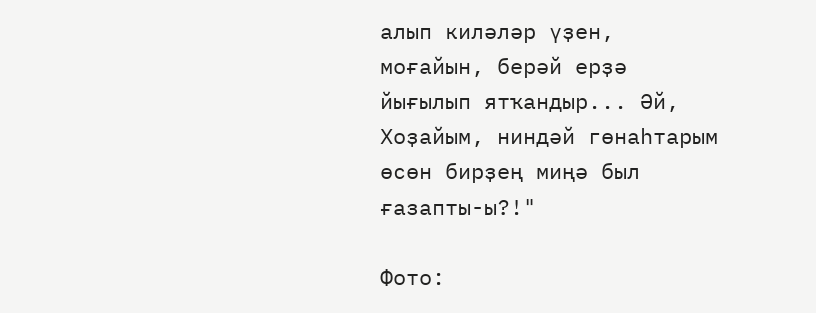алып киләләр үҙен, моғайын, берәй ерҙә йығылып ятҡандыр... Әй, Хоҙайым, ниндәй гөнаhтарым өсөн бирҙең миңә был ғазапты-ы?!"

Фото: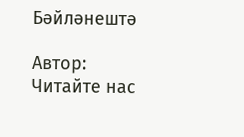Бәйләнештә

Автор:
Читайте нас